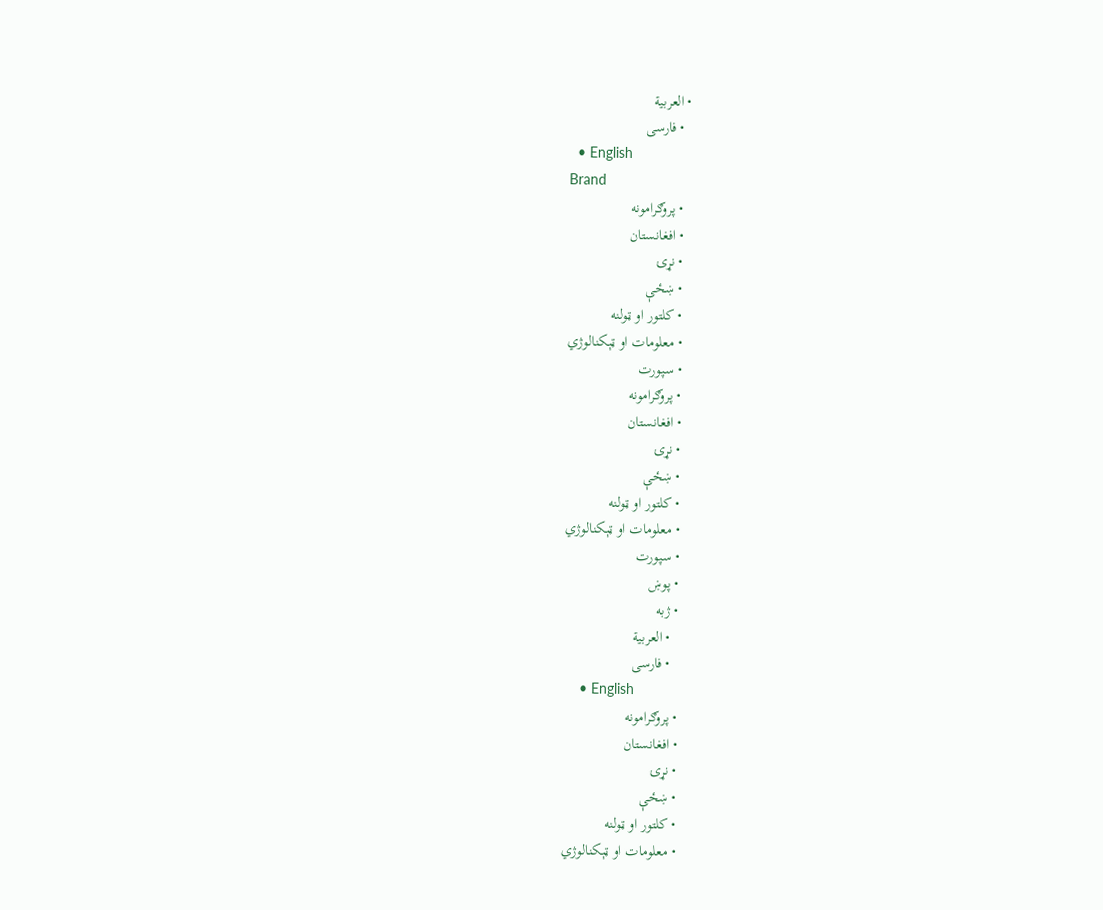• العربية
  • فارسی
  • English
Brand
  • پروګرامونه
  • افغانستان
  • نړۍ
  • ښځې
  • کلتور او ټولنه
  • معلومات او ټېکنالوژي
  • سپورت
  • پروګرامونه
  • افغانستان
  • نړۍ
  • ښځې
  • کلتور او ټولنه
  • معلومات او ټېکنالوژي
  • سپورت
  • پوښ
  • ژبه
    • العربية
    • فارسی
    • English
  • پروګرامونه
  • افغانستان
  • نړۍ
  • ښځې
  • کلتور او ټولنه
  • معلومات او ټېکنالوژي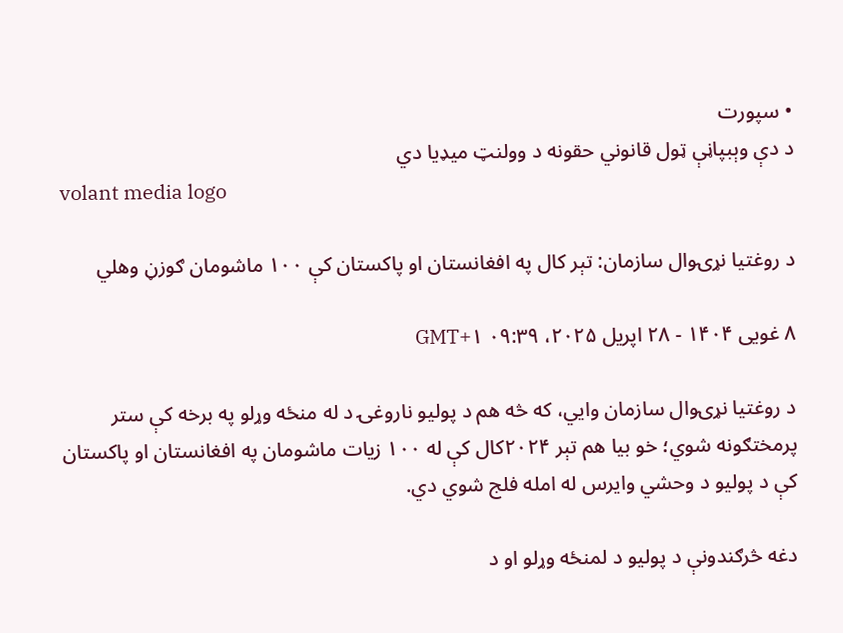• سپورت
د دې وېبپاڼې ټول قانوني حقونه د وولنټ میډیا دي
volant media logo

د روغتیا نړۍوال سازمان: تېر کال په افغانستان او پاکستان کې ۱۰۰ ماشومان ګوزڼ وهلي

۸ غویی ۱۴۰۴ - ۲۸ اپریل ۲۰۲۵، ۰۹:۳۹ GMT+۱

د روغتیا نړۍوال سازمان وایي، که څه هم د پولیو ناروغۍ د له منځه وړلو په برخه کې ستر پرمختګونه شوي؛ خو بیا هم تېر ۲۰۲۴کال کې له ۱۰۰ زیات ماشومان په افغانستان او پاکستان کې د پولیو د وحشي وایرس له امله فلج شوي دي.

دغه څرګندونې د پولیو د لمنځه وړلو او د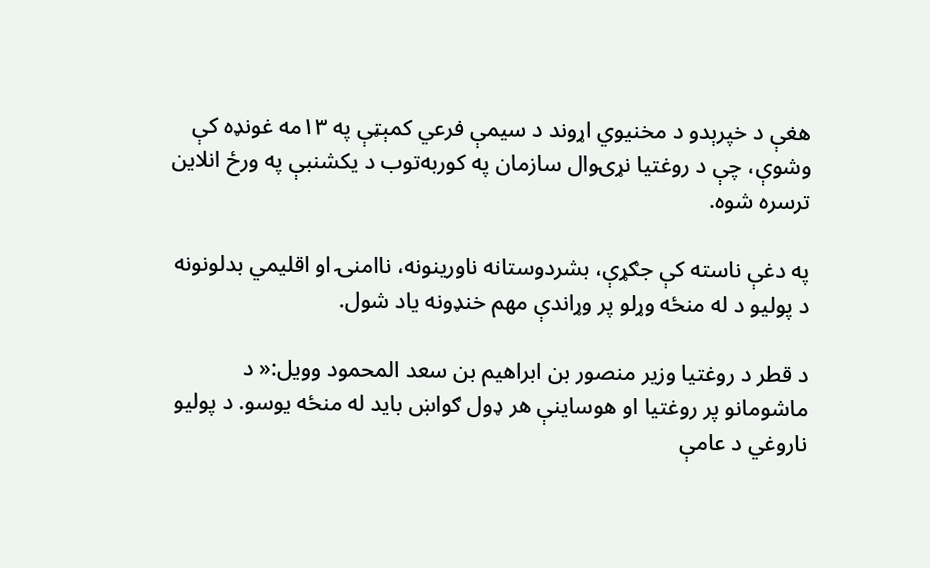هغې د خپرېدو د مخنیوي اړوند د سیمې فرعي کمېټې په ۱۳مه غونډه کې وشوې، چې د روغتیا نړۍوال سازمان په کوربه‌توب د یکشنبې په ورځ انلاین ترسره شوه.

په دغې ناسته کې جګړې، بشردوستانه ناورینونه، ناامنۍ او اقلیمي بدلونونه د پولیو د له منځه وړلو پر وړاندې مهم خنډونه یاد شول.

د قطر د روغتیا وزیر منصور بن ابراهیم بن سعد المحمود وویل:« د ماشومانو پر روغتیا او هوساینې هر ډول ګواښ باید له منځه یوسو. د پولیو ناروغي د عامې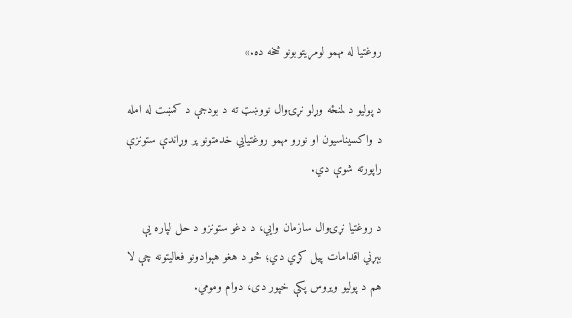روغتیا له مهمو لومړیتوبونو څخه ده.»

د پولیو د لمنځه وړلو نړۍوال نووښټ ته د بودجې د کمښت له امله د واکسیناسیون او نورو مهمو روغتیایي خدمتونو پر وړاندې ستونزې راپورته شوې دي.

د روغتیا نړۍوال سازمان وایي، د دغو ستونزو د حل لپاره یې بېړني اقدامات پیل کړي دي؛ څو د هغو هېوادونو فعالیتونه چې لا هم د پولیو ویروس پکې خپور دی، دوام ومومي.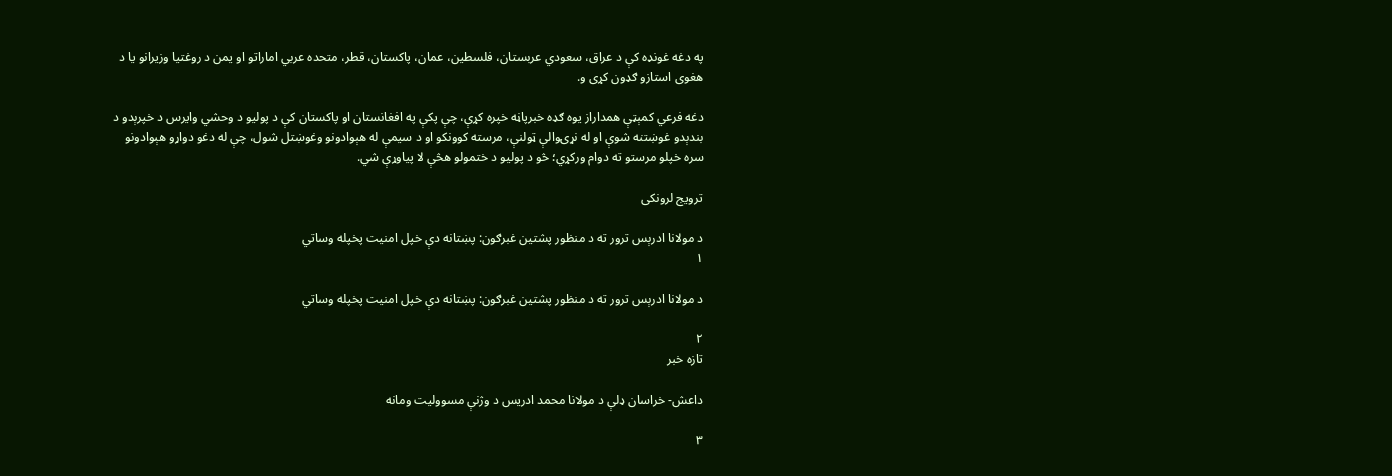په دغه غونډه کې د عراق، سعودي عربستان، فلسطین، عمان، پاکستان، قطر، متحده عربي اماراتو او یمن د روغتیا وزیرانو یا د هغوی استازو ګډون کړی و.

دغه فرعي کمېټې همداراز یوه ګډه خبرپاڼه خپره کړې، چې پکې په افغانستان او پاکستان کې د پولیو د وحشي وایرس د خپرېدو د بندېدو غوښتنه شوې او له نړۍوالې ټولنې، مرسته کوونکو او د سیمې له هېوادونو وغوښتل شول، چې له دغو دواړو هېوادونو سره خپلو مرستو ته دوام ورکړي؛ څو د پولیو د ختمولو هڅې لا پیاوړې شي.

ترویج لرونکی

د مولانا ادرېس ترور ته د منظور پشتین غبرګون: پښتانه دې خپل امنیت پخپله وساتي
۱

د مولانا ادرېس ترور ته د منظور پشتین غبرګون: پښتانه دې خپل امنیت پخپله وساتي

۲
تازه خبر

داعش- خراسان ډلې د مولانا محمد ادریس د وژنې مسوولیت ومانه

۳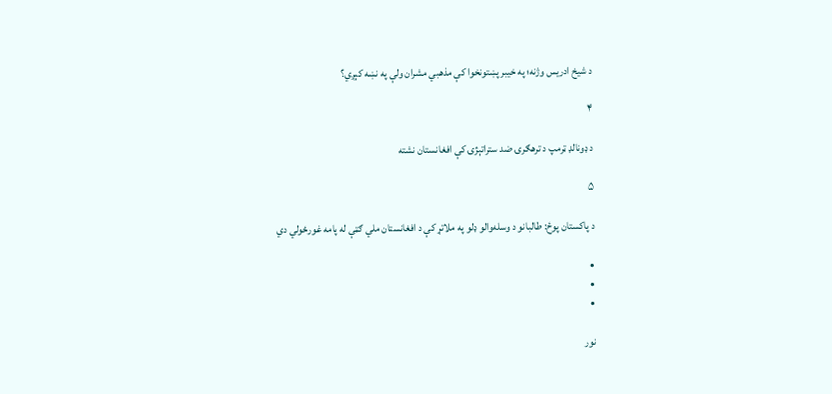د شیخ ادریس وژنه؛ په خیبر پښتونخوا کې مذهبي مشران ولې په نښه کېږي؟

۴

د ډونالډ ټرمپ د ترهګرۍ ضد ستراتېژۍ کې افغانستان نشته

۵

د پاکستان پوځ: طالبانو د وسله‌والو ډلو په ملاتړ کې د افغانستان ملي ګټې له پامه غورځولي دي

•
•
•

نور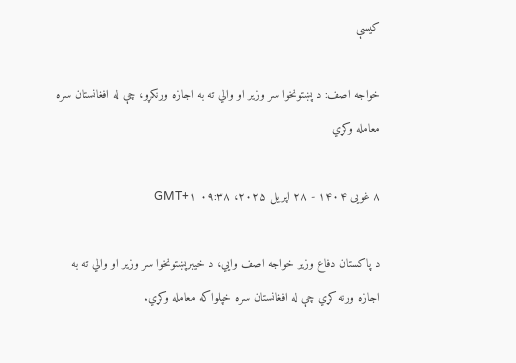کیسې

خواجه اصف: د پښتونخوا سر وزیر او والي ته به اجازه ورنکړو، چې له افغانستان سره معامله وکړي

۸ غویی ۱۴۰۴ - ۲۸ اپریل ۲۰۲۵، ۰۹:۳۸ GMT+۱

د پاکستان دفاع وزیر خواجه اصف وايي، د خیبرپښتونخوا سر وزیر او والي ته به اجازه ورنه کړي چې له افغانستان سره خپلواکه معامله وکړي.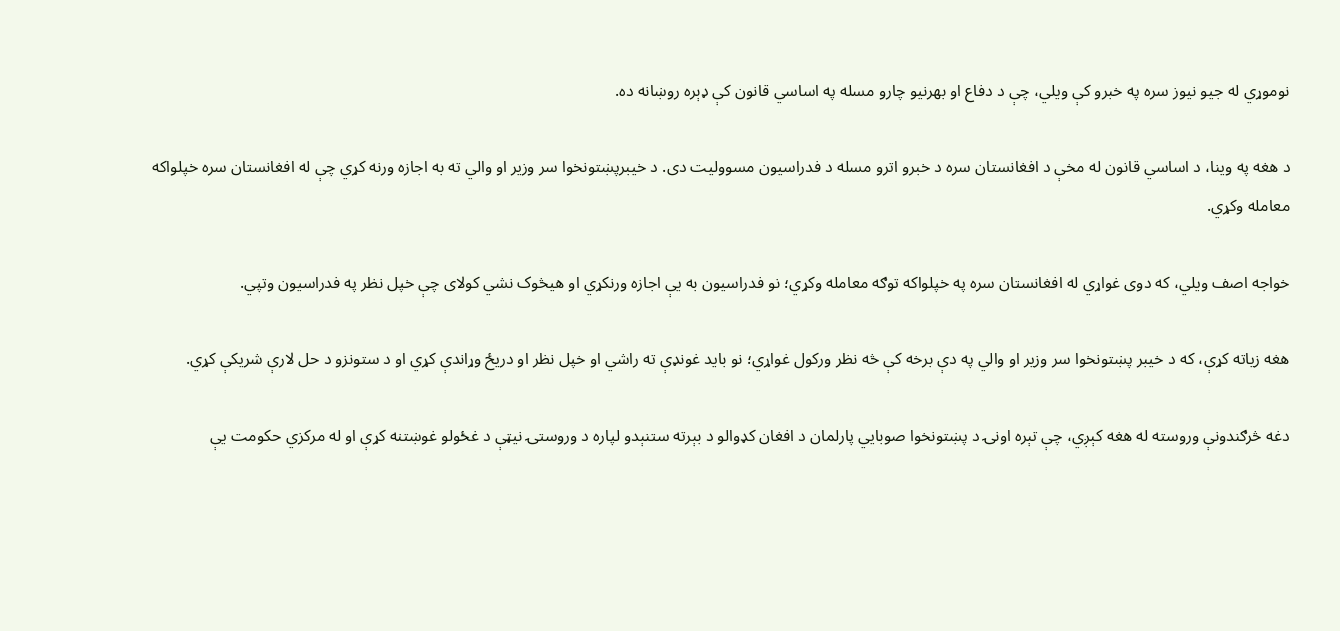نوموړي له جیو نیوز سره په خبرو کې ویلي، چې د دفاع او بهرنیو چارو مسله په اساسي قانون کې ډېره روښانه ده.

د هغه په وینا، د اساسي قانون له مخې د افغانستان سره د خبرو اترو مسله د فدراسیون مسوولیت دی. د خیبرپښتونخوا سر وزیر او والي ته به اجازه ورنه کړي چې له افغانستان سره خپلواکه معامله وکړي.

خواجه اصف ویلي، که دوی غواړي له افغانستان سره په خپلواکه توګه معامله وکړي؛ نو فدراسیون به یې اجازه ورنکړي او هیڅوک نشي کولای چې خپل نظر په فدراسیون وتپي.

هغه زیاته کړې، که د خيبر پښتونخوا سر وزیر او والي په دې برخه کې څه نظر ورکول غواړي؛ نو بايد غونډې ته راشي او خپل نظر او دريځ وړاندې کړي او د ستونزو د حل لارې شریکې کړي.

دغه څرګندونې وروسته له هغه کېږي، چې تېره اونۍ د پښتونخوا صوبایي پارلمان د افغان کډوالو د بېرته ستنېدو لپاره د وروستۍ نیټې د غځولو غوښتنه کړې او له مرکزي حکومت یې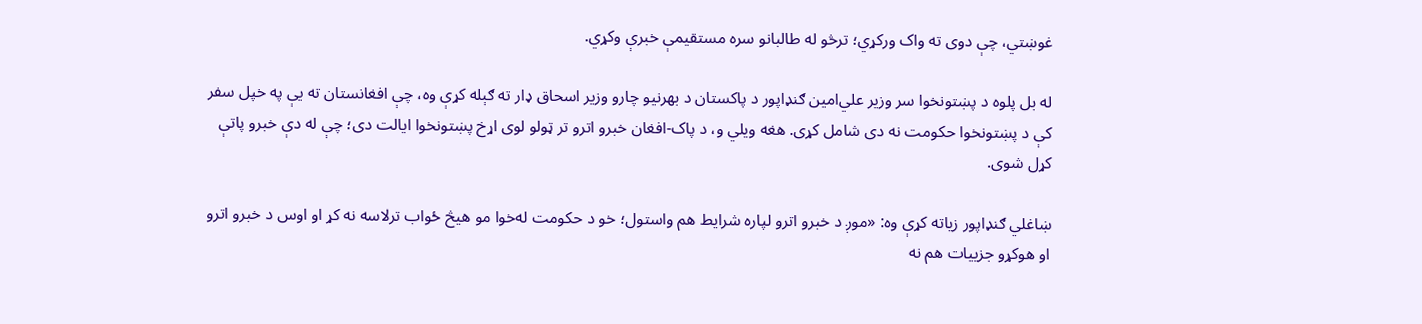غوښتي، چې دوی ته واک ورکړي؛ ترڅو له طالبانو سره مستقیمې خبرې وکړي.

له بل پلوه د پښتونخوا سر وزیر علي‌امین ګنډاپور د پاکستان د بهرنیو چارو وزیر اسحاق ډار ته ګېله کړې وه، چې افغانستان ته یې په خپل سفر کې د پښتونخوا حکومت نه دی شامل کړی. هغه ویلي و، د پاک-افغان خبرو اترو تر ټولو لوی اړخ پښتونخوا ایالت دی؛ چې له دې خبرو پاتې کړل شوی.

ښاغلي ګنډاپور زیاته کړې وه: «موږ د خبرو اترو لپاره شرایط هم واستول؛ خو د حکومت له‌خوا مو هیڅ ځواب ترلاسه نه کړ او اوس د خبرو اترو او هوکړو جزییات هم نه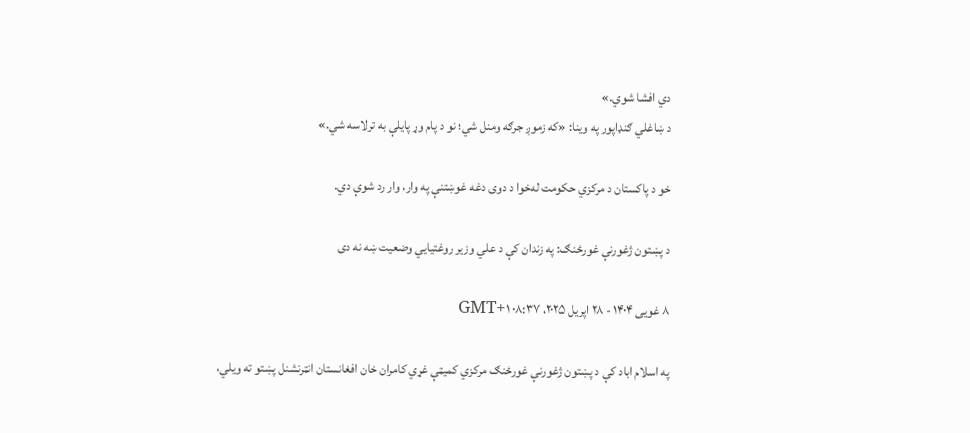دي افشا شوي.»
د ښاغلي ګنډاپور په وینا: «که زموږ جرګه ومنل شي؛ نو د پام وړ پایلې به ترلاسه شي.»

خو د پاکستان د مرکزي حکومت له‌خوا د دوی دغه غوښتنې په وار، وار رد شوې دي.

د پښتون ژغورنې غورځنګ: په زندان کې د علي وزیر روغتیایي وضعیت ښه نه دی

۸ غویی ۱۴۰۴ - ۲۸ اپریل ۲۰۲۵، ۰۸:۳۷ GMT+۱

په اسلام اباد کې د پښتون ژغورنې غورځنګ مرکزي کمیټې غړي کامران خان افغانستان انټرنشنل پښتو ته ویلي،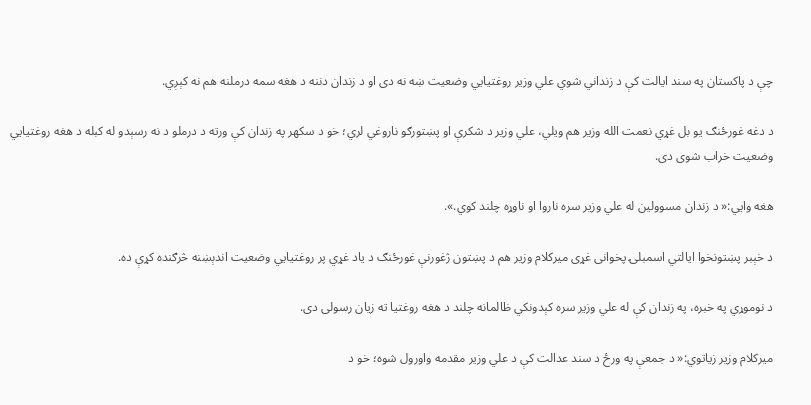چې د پاکستان په سند ایالت کې د زنداني شوي علي وزیر روغتیايي وضعیت ښه نه دی او د زندان دننه د هغه سمه درملنه هم نه کېږي.

د دغه غورځنګ یو بل غړي نعمت الله وزیر هم ویلي، علي وزیر د شکرې او پښتورګو ناروغي لري؛ خو د سکهر په زندان کې ورته د درملو د نه رسېدو له کبله د هغه روغتیایي وضعیت خراب شوی دی.

هغه وایي:« د زندان مسوولین له علي وزیر سره ناروا او ناوړه چلند کوي.».

د خېبر پښتونخوا ایالتي اسمبلۍ پخوانی غړی میرکلام وزیر هم د پښتون ژغورنې غورځنګ د یاد غړي پر روغتیایي وضعیت اندېښنه څرګنده کړې ده.

د نوموړي په خبره، په زندان کې له علي وزیر سره کېدونکي ظالمانه چلند د هغه روغتیا ته زیان رسولی دی.

میرکلام وزیر زیاتوي:« د جمعې په ورځ د سند عدالت کې د علي وزیر مقدمه واورول شوه؛ خو د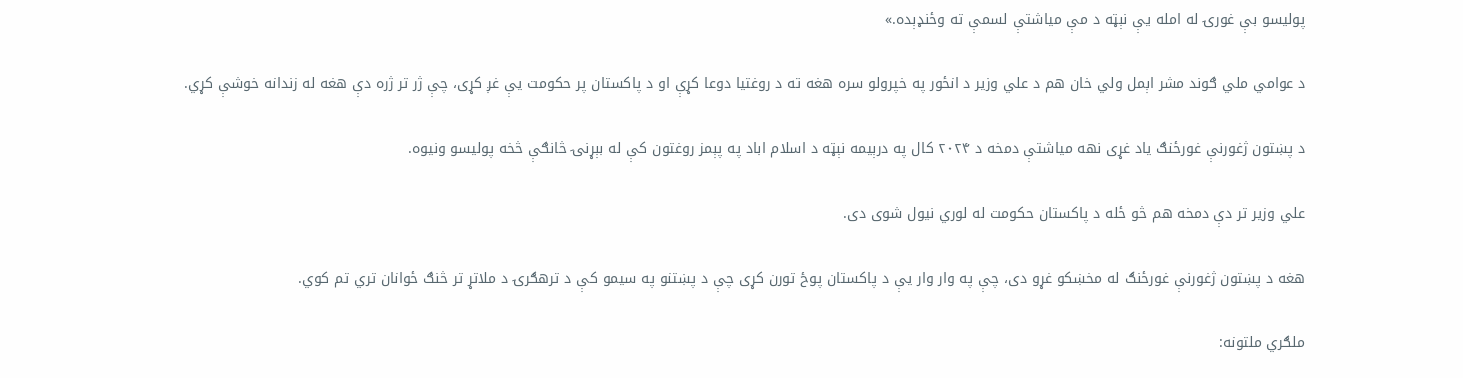پولیسو بې غورۍ له امله یې نېټه د مې میاشتې لسمې ته وځنډېده.»

د عوامي ملي ګوند مشر اېمل ولي خان هم د علي وزیر د انځور په خپرولو سره هغه ته د روغتیا دوعا کړې او د پاکستان پر حکومت یې غږ کړی، چې ژر تر ژره دې هغه له زندانه خوشې کړي.

د پښتون ژغورنې غورځنګ یاد غړی نهه میاشتې دمخه د ۲۰۲۴ کال په درېیمه نېټه د اسلام اباد په پېمز روغتون کې له بېړنۍ څانګې څخه پولیسو ونیوه.

علي وزیر تر دې دمخه هم څو ځله د پاکستان حکومت له لوري نیول شوی دی.

هغه د پښتون ژغورنې غورځنګ له مخښکو غړو دی، چې په وار وار یې د پاکستان پوځ تورن کړی چې د پښتنو په سیمو کې د ترهګرۍ د ملاتړ تر څنګ ځوانان تري تم کوي.

ملګري ملتونه: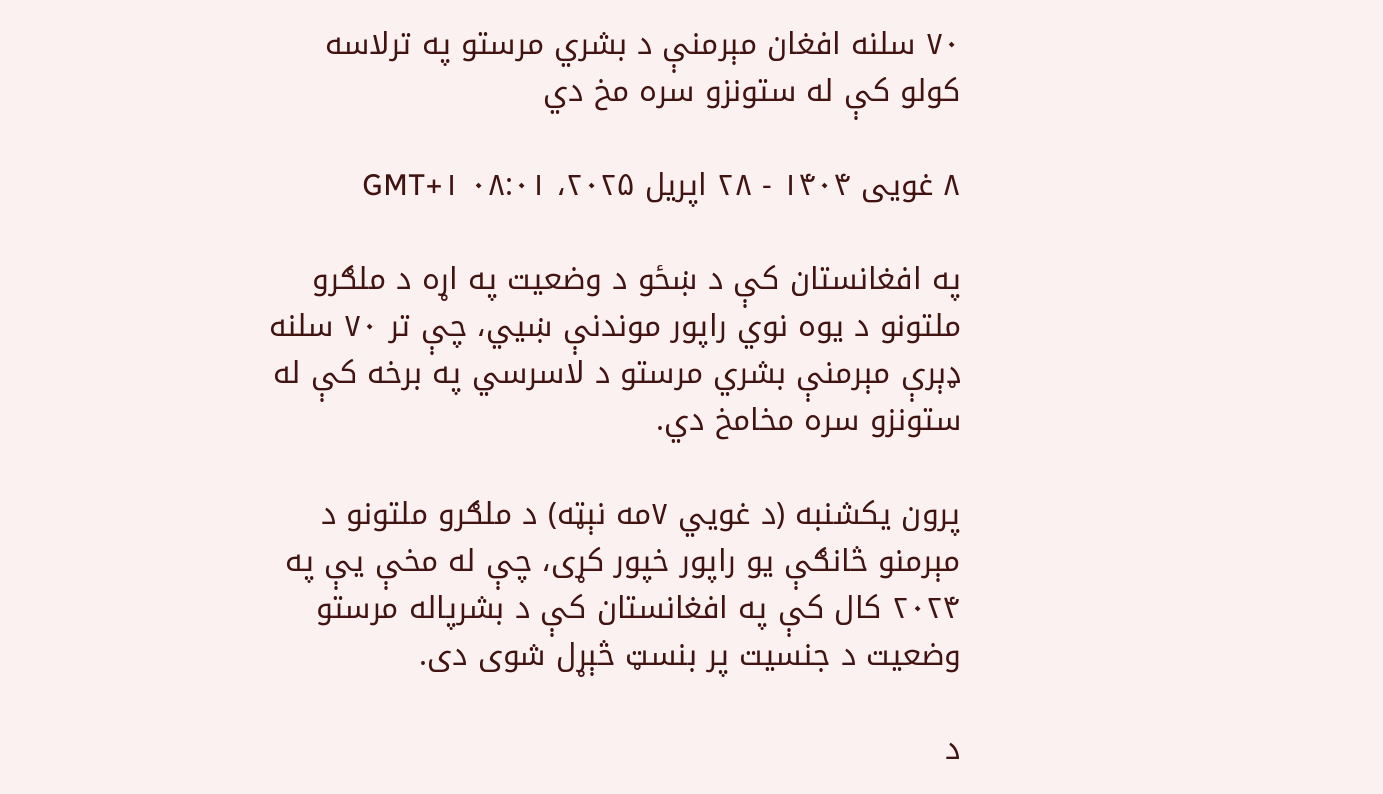۷۰ سلنه افغان مېرمنې د بشري مرستو په ترلاسه کولو کې له ستونزو سره مخ دي

۸ غویی ۱۴۰۴ - ۲۸ اپریل ۲۰۲۵، ۰۸:۰۱ GMT+۱

په افغانستان کې د ښځو د وضعیت په اړه د ملګرو ملتونو د یوه نوي راپور موندنې ښیي، چې تر ۷۰ سلنه ډېرې مېرمنې بشري مرستو د لاسرسي په برخه کې له ستونزو سره مخامخ دي.

پرون یکشنبه (د غویي ۷مه نېټه) د ملګرو ملتونو د مېرمنو څانګې یو راپور خپور کړی، چې له مخې یې په ۲۰۲۴ کال کې په افغانستان کې د بشرپاله مرستو وضعیت د جنسیت پر بنسټ څېړل شوی دی.

د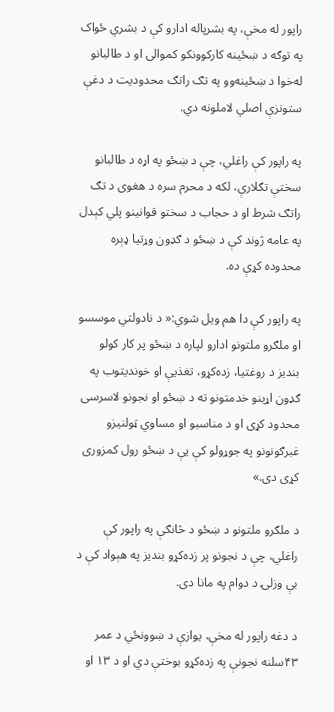راپور له مخې، په بشرپاله ادارو کې د بشري ځواک په توګه د ښځینه کارکوونکو کموالی او د طالبانو له‌خوا د ښځینه‌وو په تګ راتګ محدودیت د دغې ستونزې اصلي لاملونه دي.

په راپور کې راغلي، چې د ښځو په اړه د طالبانو سختې تګلارې، لکه د محرم سره د هغوی د تګ راتګ شرط او د حجاب د سختو قوانینو پلي کېدل په عامه ژوند کې د ښځو د ګډون وړتیا ډېره محدوده کړې ده.

په راپور کې دا هم ویل شوي:« د نادولتي موسسو او ملګرو ملتونو ادارو لپاره د ښځو پر کار کولو بندیز د روغتیا، زده‌کړو، تغذیې او خوندیتوب په ګډون اړینو خدمتونو ته د ښځو او نجونو لاسرسی محدود کړی او د مناسبو او مساوي ټولنیزو غبرګونونو په جوړولو کې یې د ښځو رول کمزوری کړی دی.»

د ملګرو ملتونو د ښځو د څانګې په راپور کې راغلي، چې د نجونو پر زده‌کړو بندیز په هېواد کې د بې وزلۍ د دوام په مانا دی.

د دغه راپور له مخې، یوازې د ښوونځي د عمر ۴۳سلنه نجونې په زده‌کړو بوختې دي او د ۱۳ او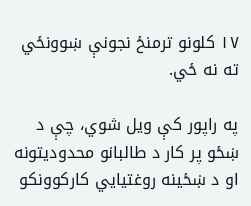۱۷ کلونو ترمنځ نجونې ښوونځي ته نه ځي.

په راپور کې ویل شوي، چې د ښځو پر کار د طالبانو محدودیتونه او د ښځینه روغتیايي کارکوونکو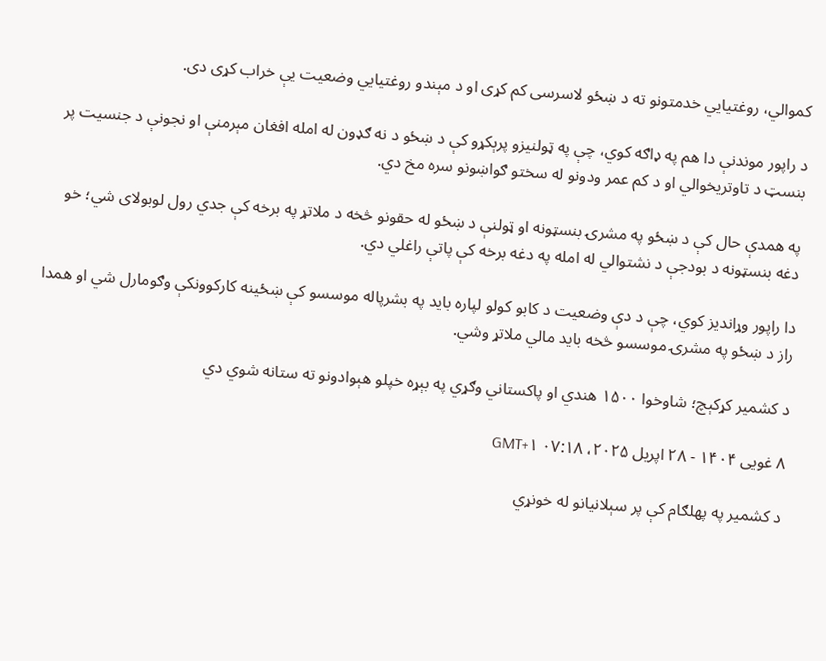کموالي، روغتیايي خدمتونو ته د ښځو لاسرسی کم کړی او د مېندو روغتیايي وضعیت یې خراب کړی دی.

د راپور موندنې دا هم په ډاګه کوي، چې په ټولنيزو پرېکړو کې د ښځو د نه ګډون له امله افغان مېرمنې او نجونې د جنسیت پر بنسټ د تاوتريخوالي او د کم عمر ودونو له سختو ګواښونو سره مخ دي.

په همدې حال کې د ښځو په مشرۍ بنسټونه او ټولنې د ښځو له حقونو څخه د ملاتړ په برخه کې جدي رول لوبولای شي؛ خو دغه بنسټونه د بودجې د نشتوالي له امله په دغه برخه کې پاتې راغلي دي.

دا راپور وړاندیز کوي، چې د دې وضعیت د کابو کولو لپاره باید په بشرپاله موسسو کې ښځینه کارکوونکې وګومارل شي او همدا راز د ښځو په مشرۍ موسسو څخه باید مالي ملاتړ وشي.

د کشمیر کړکېچ؛ شاوخوا ۱۵۰۰ هندي او پاکستاني وګړي په بېړه خپلو هېوادونو ته ستانه شوي دي

۸ غویی ۱۴۰۴ - ۲۸ اپریل ۲۰۲۵، ۰۷:۱۸ GMT+۱

د کشمیر په پهلګام کې پر سېلانیانو له خونړي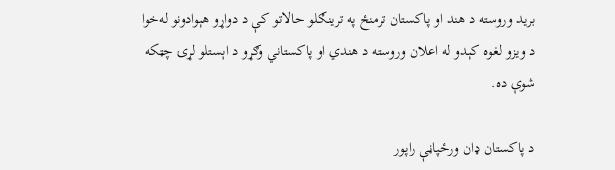برید وروسته د هند او پاکستان ترمنځ په ترینګلو حالاتو کې د دواړو هېوادونو له‌خوا د ویزو لغوه کېدو له اعلان وروسته د هندي او پاکستاني وګړو د اېستلو لړۍ چټکه شوې ده.

د پاکستان ډان ورځپاڼې راپور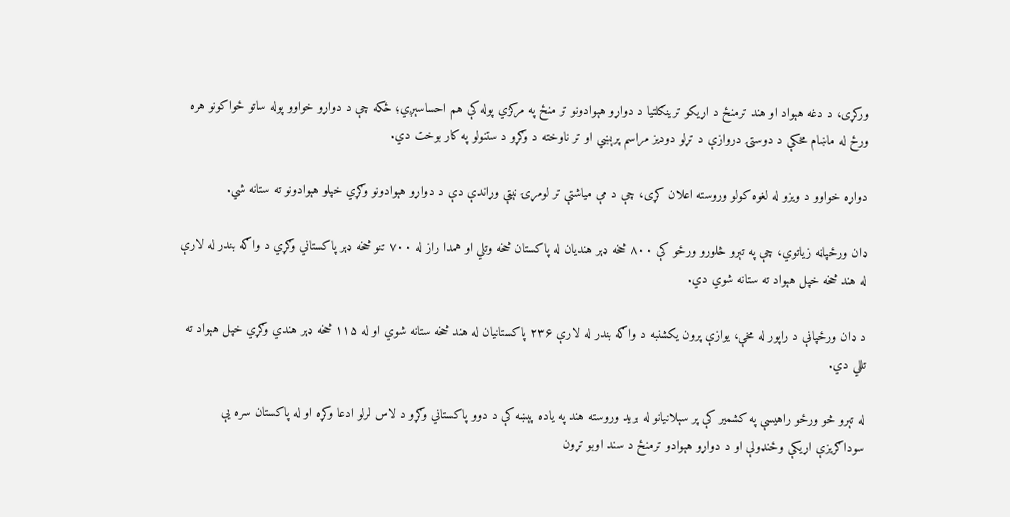ورکړی، د دغه هېواد او هند ترمنځ د اړیکو ترینګلتیا د دواړو هېوادونو تر منځ په مرکزي پوله کې هم احساسېږي؛ ځکه چې د دواړو خواوو پوله ساتو ځواکونو هره ورځ له ماښام مخکې د دوستۍ دروازې د تړلو دودیز مراسم پرېښي او تر ناوخته د وګړو د ستنولو په کار بوخت دي.

دواړه خواوو د ویزو له لغوه کولو وروسته اعلان کړی، چې د مې میاشتې تر لومړۍ نېټې وړاندې دې د دواړو هېوادونو وګړي خپلو هېوادونو ته ستانه شي.

ډان ورځپاڼه زیاتوي، چې په تېرو څلورو ورځو کې ۸۰۰ څخه ډېر هندیان له پاکستان څخه وتلي او همدا راز له ۷۰۰ تنو څخه ډېر پاکستاني وګړي د واګه بندر له لارې له هند څخه خپل هېواد ته ستانه شوي دي.

د ډان ورځپاڼې د راپور له مخې، یوازې پرون یکشنبه د واګه بندر له لارې ۲۳۶ پاکستانیان له هند څخه ستانه شوي او له ۱۱۵ څخه ډېر هندي وګړي خپل هېواد ته تللي دي.

له تېرو څو ورځو راهیسې په کشمیر کې پر سېلانیانو له برید وروسته هند په یاده پېښه کې د دوو پاکستاني وګړو د لاس لرلو ادعا وکړه او له پاکستان سره یې سوداګریزې اړیکې وځنډولې او د دواړو هېوادو ترمنځ د سند اوبو تړون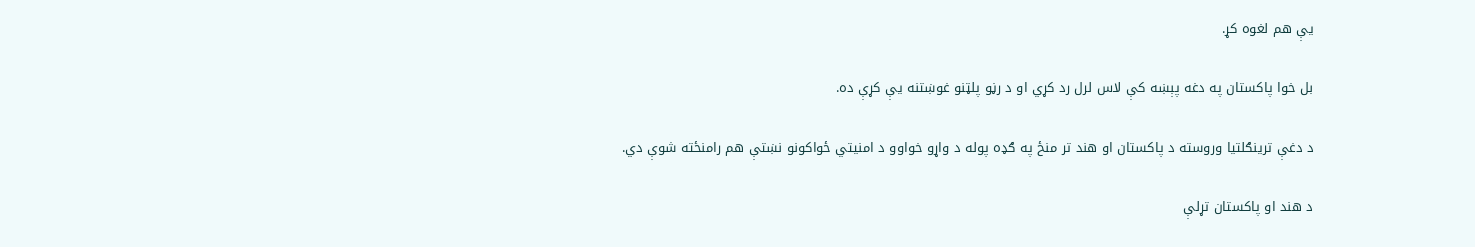یې هم لغوه کړ.

بل خوا پاکستان په دغه پېښه کې لاس لرل رد کړي او د رڼو پلټنو غوښتنه یې کړې ده.

د دغې ترینګلتیا وروسته د پاکستان او هند تر منځ په ګډه پوله د واړو خواوو د امنیتي ځواکونو نښتې هم رامنځته شوې دي.

د هند او پاکستان تړلې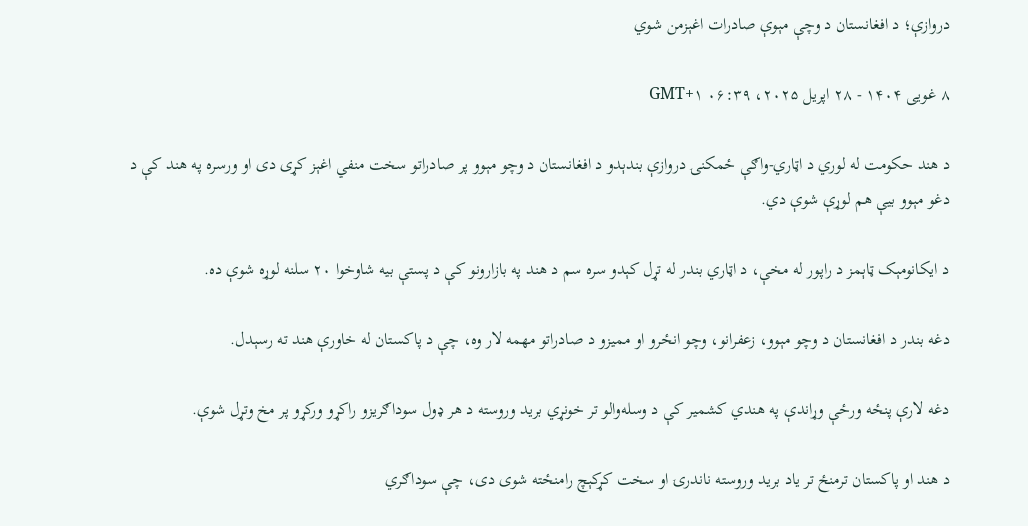دروازې؛ د افغانستان د وچې مېوې صادرات اغېزمن شوي

۸ غویی ۱۴۰۴ - ۲۸ اپریل ۲۰۲۵، ۰۶:۳۹ GMT+۱

د هند حکومت له لوري د اټاري-واګې ځمکنۍ دروازې بندېدو د افغانستان د وچو مېوو پر صادراتو سخت منفي اغېز کړی دی او ورسره په هند کې د دغو مېوو بیې هم لوړې شوې دي.

د ایکانومېک ټاېمز د راپور له مخې، د اټاري بندر له تړل کېدو سره سم د هند په بازارونو کې د پستې بیه شاوخوا ۲۰ سلنه لوړه شوې ده.

دغه بندر د افغانستان د وچو مېوو، زعفرانو، وچو انځرو او ممیزو د صادراتو مهمه لار وه، چې د پاکستان له خاورې هند ته رسېدل.

دغه لارې پنځه ورځې وړاندې په هندي کشمیر کې د وسله‌والو تر خونړي برید وروسته د هر ډول سوداګریزو راکړو ورکړو پر مخ وتړل شوې.

د هند او پاکستان ترمنځ تر یاد برید وروسته ناندرۍ او سخت کړکېچ رامنځته شوی دی، چې سوداګري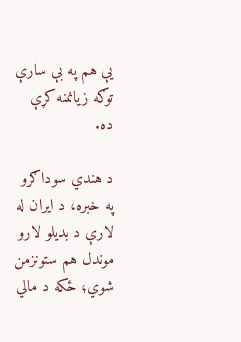یې هم په بې سارې توګه زیانمنه کړې ده.

د هندي سوداګرو په خبره، د ایران له لارې د بدیلو لارو موندل هم ستونزمن شوي؛ ځکه د مالي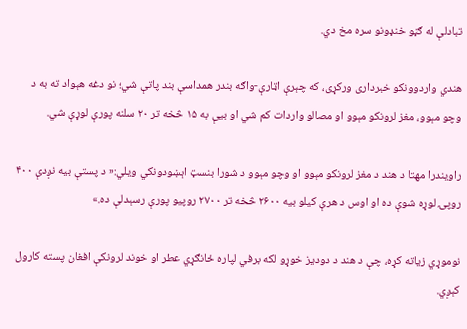تبادلې له ګڼو خنډونو سره مخ دي.

هندي واردوونکو خبرداری ورکړی، که چېرې اټارې-واګه بندر همداسې بند پاتې شي؛ نو دغه هېواد ته به د وچو مېوو، مغز لرونکو مېوو او مصالو واردات کم شي او بیې به ۱۵ څخه تر ۲۰ سلنه پورې لوړې شي.

راویندرا مهتا د هند د مغز لرونکو مېوو او وچو مېوو د شورا بنسټ اېښودونکي ویلي:« د پستې بیه نږدې ۴۰۰ روپۍ لوړه شوې ده او اوس د هرې کيلو بيه ۲۶۰۰ څخه تر ۲۷۰۰ روپيو پورې رسېدلې ده.»

نوموړي زیاته کړه، چې د هند د دودیز خوړو لکه برفي لپاره ځانګړي عطر او خوند لرونکې افغان پسته کارول کېږي.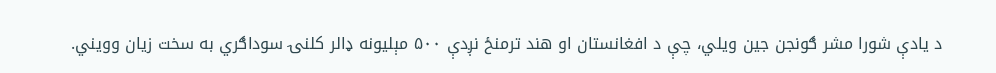د یادې شورا مشر ګونجن جین ویلي، چې د افغانستان او هند ترمنځ نږدې ۵۰۰ مېلیونه ډالر کلنۍ سوداګري به سخت زیان وویني.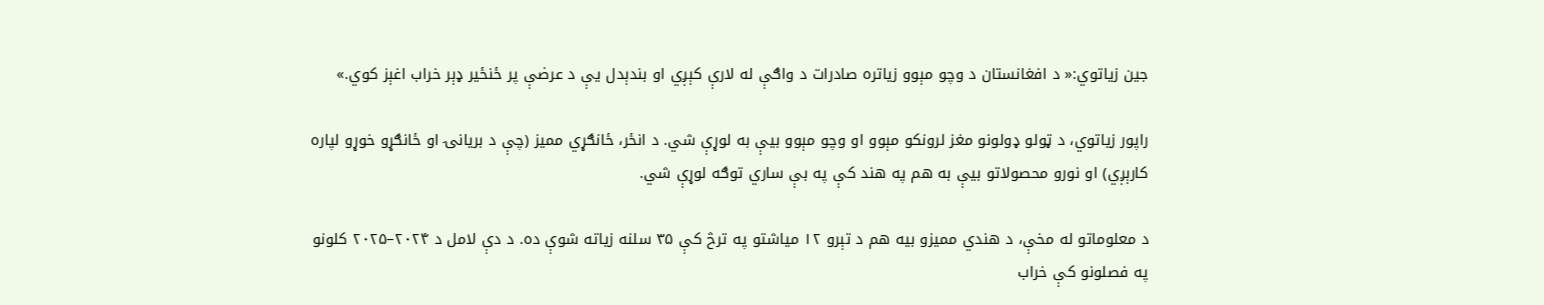جین زیاتوي:« د افغانستان د وچو مېوو زیاتره صادرات د واګې له لارې کېږي او بندېدل یې د عرضې پر ځنځیر ډېر خراب اغېز کوي.»

راپور زیاتوي، د ټولو ډولونو مغز لرونکو مېوو او وچو مېوو بیې به لوړې شي. د انځر، ځانګړي ممیز (چې د بریانۍ او ځانګړو خوړو لپاره کارېږي) او نورو محصولاتو بیې به هم په هند کې په بې ساري توګه لوړې شي.

د معلوماتو له مخې، د هندي ممیزو بیه هم د تېرو ۱۲ میاشتو په ترڅ کې ۳۵ سلنه زیاته شوې ده. د دې لامل د ۲۰۲۴–۲۰۲۵ کلونو په فصلونو کې خراب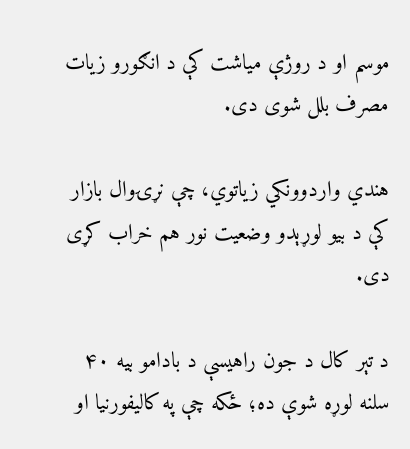موسم او د روژې میاشت کې د انګورو زیات مصرف بلل شوی دی.

هندي واردوونکي زیاتوي، چې نړۍوال بازار کې د بیو لوړېدو وضعیت نور هم خراب کړی دی.

د تېر کال د جون راهیسې د بادامو بیه ۴۰ سلنه لوړه شوې ده؛ ځکه چې په کالیفورنیا او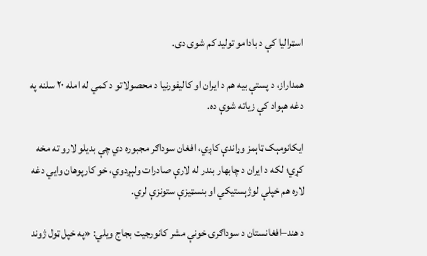اسټرالیا کې د بادامو تولید کم شوی دی.

همداراز، د پستې بیه هم د ایران او کالیفورنیا د محصولاتو د کمي له امله ۲۰ سلنه په دغه هېواد کې زیاته شوې ده.

ایکانومېک ټاېمز وړاندې کاږي، افغان سوداګر مجبوره دي چې بدیلو لارو ته مخه کړي؛ لکه د ایران د چابهار بندر له لارې صادرات ولېږدوي، خو کارپوهان وایي دغه لاره هم خپلې لوژېستیکي او بنسټیزې ستونزې لري.

د هند–افغانستان د سوداګرۍ خونې مشر کانورجیت بجاج ویلي: «په خپل ټول ژوند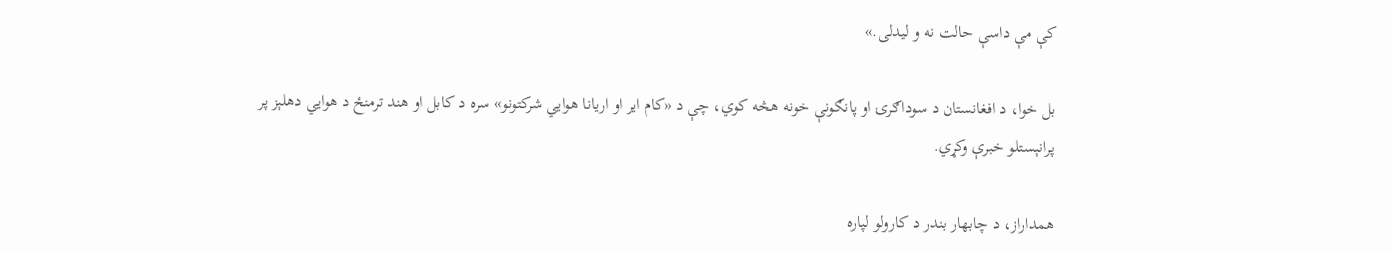کې مې داسې حالت نه و لیدلی.»

بل خوا، د افغانستان د سوداګرۍ او پانګونې خونه هڅه کوي، چې د «کام ایر او اریانا هوايي شرکتونو» سره د کابل او هند ترمنځ د هوايي دهلېز پر پرانېستلو خبرې وکړي.

همداراز، د چابهار بندر د کارولو لپاره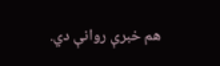هم خبرې روانې دي.